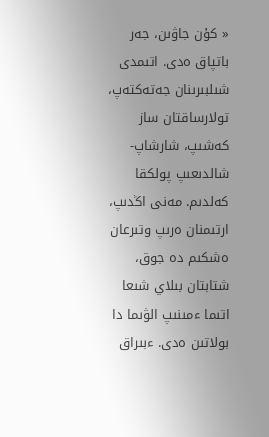« كۇن جاۋىن، جەر باتپاق ەدى. اتىمدى شىلبىرىنان جەتەكتەپ، تولارساقتان ساز كەشىپ، شارشاپ- شالدىعىپ پولكقا كەلدىم. مەنى اڭدىپ، ارتىمنان ەرىپ وتىرعان ەشكىم دە جوق، شتابتان بىلاي شىعا اتىما ءمىنىپ الۋىما دا بولاتىن ەدى. ءبىراق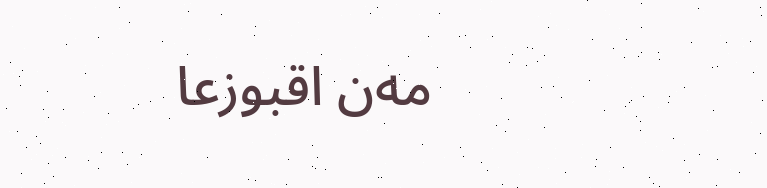مەن اقبوزعا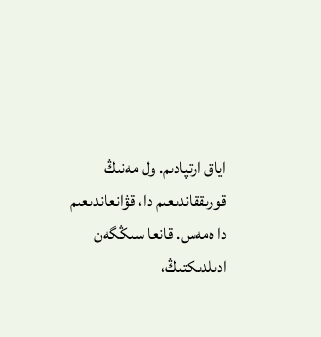اياق ارتپادىم. ول مەنىڭ قورىققاندىعىم دا، قۋانعاندىعىم دا ەمەس. قانعا سىڭگەن ادىلدىكتىڭ،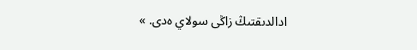ادالدىقتىڭ زاڭى سولاي ەدى. »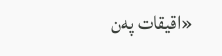«اقيقات پەن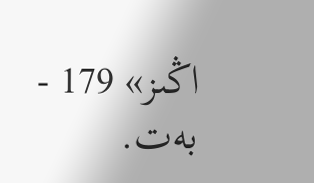اڭىز» 179 - بەت.